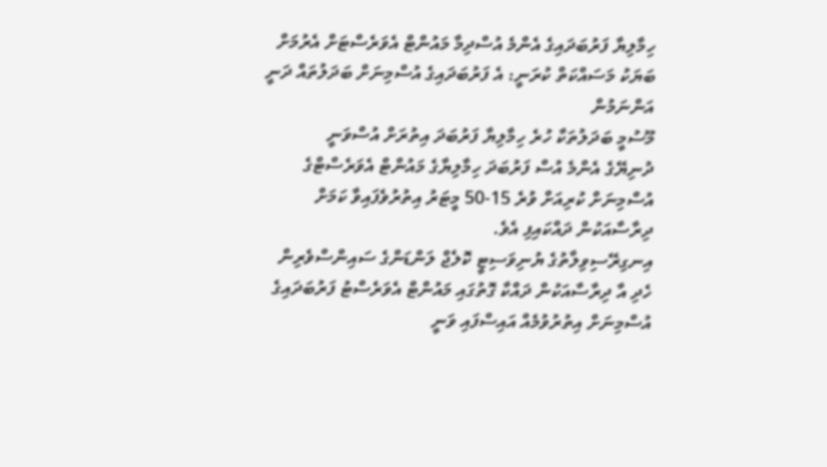ހިމާލިޔާ ފަރުބަދައިގެ އެންމެ އުސްދިމާ މައުންޓް އެވަރެސްޓަށް އެރުމަށް ބަޔަކު މަސައްކަތް ކުރަނީ: އެ ފަރުބަދައިގެ އުސްމިނަށް ބަދަލުތައް ދަނީ އަންނަމުން
މޫސުމީ ބަދަލުތަކާ ހުރެ ހިމާލިޔާ ފަރުބަދަ އިތުރަށް އުސްވަނީ
ދުނިޔޭގެ އެންމެ އުސް ފަރުބަދަ ހިމާލިޔާގެ މައުންޓް އެވަރެސްޓްގެ އުސްމިނަށް ކުރިއަށް ވުރެ 15-50 މީޓަރު އިތުރުވެފައިވާ ކަމަށް ދިރާސާއަކުން ދައްކައިފި އެވެ.
އިނގިރޭސިވިލާތުގެ ޔުނިވަސިޓީ ކޮލެޖް ލަންޑަންގެ ސައިންސްވެރިން ހެދި އާ ދިރާސާއަކުން ދައްކާ ގޮތުގައި މައުންޓް އެވަރެސްޓު ފަރުބަދައިގެ އުސްމިނަށް އިތުރުވުމެއް އައިސްފައި ވަނީ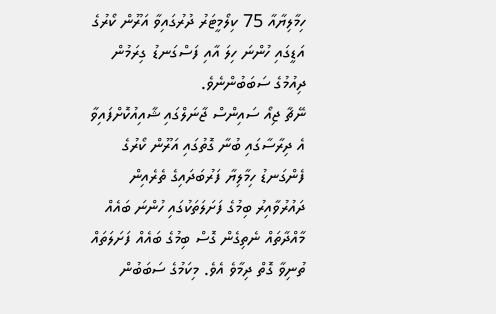ހިމާލިޔާއާ 75 ކިލޯމީޓަރު ދުރުގައިވާ އަރޫން ކޯރުގެ އަޑީގައި ހުންނަ ހިލަ އާއި ފަސްގަނޑު ގިރަމުން ދިއުމުގެ ސަބަބުންނެވެ.
ނޭޗާ ޖިއޯ ސައިންސް ޖާނަލްގައި ޝާއިއުކޮށްފައިވާ އެ ދިރާސާގައި ބުނާ ގޮތުގައި އަރޫން ކޯރުގެ ފެންގަނޑު ހިމާލިޔާ ފަރުބަދައިގެ ތެރެއިން ދައުރުވާއިރު ބިމުގެ ފަށަލަތަކުގައި ހުންނަ ބައެއް މާއްދާތައް ނެތިގެން ގޮސް ބިމުގެ ބައެއް ފަށަލަތައް ތުނިވާ ގޮތް ދިމާވެ އެވެ. މިކަމުގެ ސަބަބުން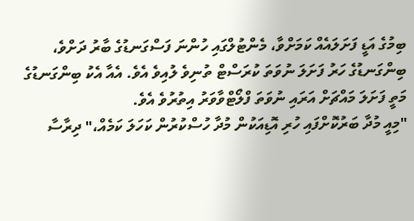ބިމުގެ އަޑީ ފަށަލައެއް ކަމަށްވާ، މެންޓުލްގައި ހުންނަ ފަސްގަނޑުގެ ބާރު ދަށްވެ، ބިންގަނޑުގެ ހަރު ފަށަލަ ނުވަތަ ކުރަސްޓް ތުނިވެ ލުއިވެ އެވެ. އެއާ އެކު ބިންގަނޑުގެ މަތީ ފަށަލަ މައްޗަށް އަރައި ނުވަތަ ފްލޯޓްވާވަރު އިތުރުވެ އެވެ.
"މިއީ މުދާ ބަރުކޮށްފައި ހުރި އޮޑިއަކުން މުދާ ހުސްކުރުން ކަހަލަ ކަމެއް،" ދިރާސާ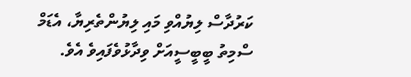ކަރުދާސް ލިޔުއްވި މައި ލިޔުންތެރިޔާ، އެޑަމް ސްމިތު ބީބީސީއަށް ވިދާޅުވެފައިވެ އެވެ.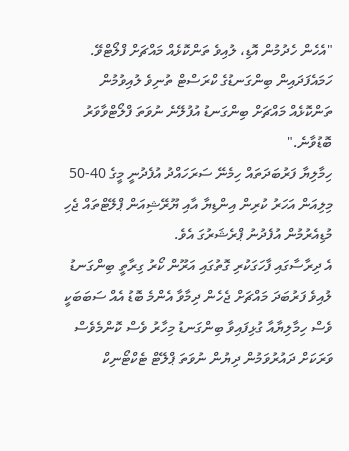"އެހެން ހެދުމުން އޮޑި، ލުއިވެ ތަންކޮޅެއް މައްޗަށް ފްލޯޓްވޭ. ހަމައެފަދައިން ބިންގަނޑުގެ ކްރަސްޓް ތުނިވެ ލުއިވުމުން ތަންކޮޅެއް މައްޗަށް ބިންގަނޑު އުފުލޭނެ ނުވަތަ ފްލޯޓްވާވަރު ބޮޑުވާނެ."
ހިމާލިޔާ ފަރުބަދަތައް ހިމެނޭ ސަރަހައްދު އުފެދުނީ މީގެ 40-50 މިލިއަން އަހަރު ކުރިން އިންޑިޔާ އާއި ޔޫރޭޝިއަން ޕްލޭޓްތައް ޖެހި މުޑިއެރުމުން އުފެދުނު ޕްރެޝަރުގަ އެވެ.
އެ ދިރާސާގައި ފާހަގަކުރި ގޮތުގައި އަރޫން ކޯރު ގިރާތީ ބިންގަނޑު ލުއިވެ ފަރުބަދަ މައްޗަށް ޖެހެން ދިމާވާ އެންމެ ބޮޑު އެއް ސަބަބަކީ ވެސް ހިމާލިޔާއާ ގުޅިފައިވާ ބިންގަނޑު މިހާރު ވެސް ކޮންމެވެސް ވަރަކަށް ދައުރުވަމުން ދިޔުން ނުވަތަ ޕްލޭޓް ޓެކްޓޯނިކް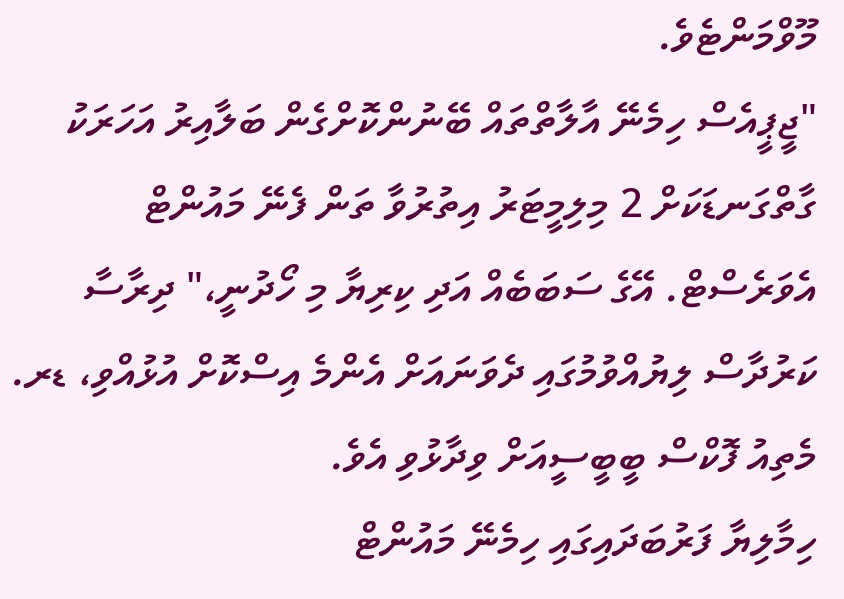މޫވްމަންޓެވެ.
"ޖީޕީއެސް ހިމެނޭ އާލާތްތައް ބޭނުންކޮށްގެން ބަލާއިރު އަހަރަކު ގާތްގަނޑަކަށް 2 މިލިމީޓަރު އިތުރުވާ ތަން ފެނޭ މައުންޓް އެވަރެސްޓް. އޭގެ ސަބަބެއް އަދި ކިރިޔާ މި ހޯދުނީ،" ދިރާސާ ކަރުދާސް ލިޔުއްވުމުގައި ދެވަނައަށް އެންމެ އިސްކޮށް އުޅުއްވި، ޑރ. މެތިއު ފޮކްސް ބީބީސީއަށް ވިދާޅުވި އެވެ.
ހިމާލިޔާ ފަރުބަދައިގައި ހިމެނޭ މައުންޓް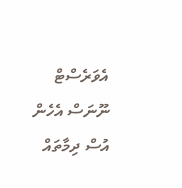އެވަރެސްޓް ނޫނަސް އެހެން އުސް ދިމާތައް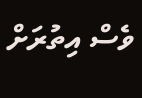ވެސް އިތުރަށް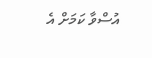އުސްވާ ކަމަށް އެ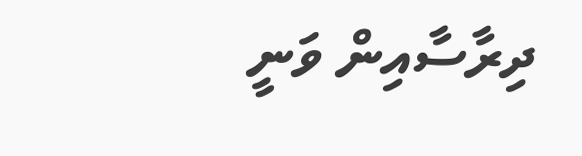ދިރާސާއިން ވަނީ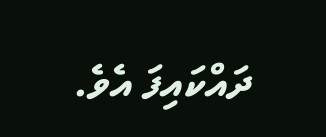ދައްކައިފަ އެވެ.